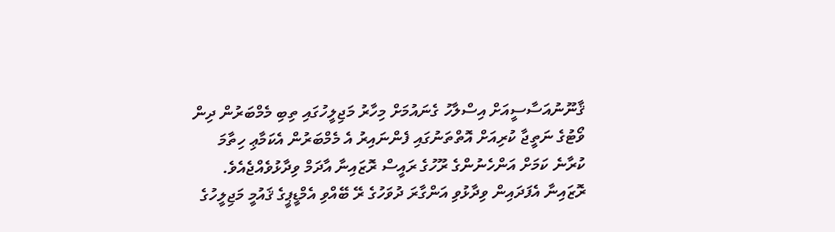ޤާނޫނުއަސާސީއަށް އިސްލާހު ގެނައުމަށް މިހާރު މަޖިލީހުގައި ތިބި މެމްބަރުން ދިން ވޯޓުގެ ނަތީޖާ ކުރިއަށް އޮތްތަނުގައި ފެންނައިރު އެ މެމްބަރުން އެކަމާޢި ހިތާމަ ކުރާނެ ކަމަށް އަންހެނުންގެ ރޫހުގެ ރައީސް ރޮޒައިނާ އާދަމް ވިދާޅުވެއްޖެއެވެ.
ރޮޒައިނާ އެފަދައިން ވިދާޅުވި އަންގާރަ ދުވަހުގެ ރޭ ބޭއްވި އެމްޑީޕީގެ ޤައުމީ މަޖިލީހުގެ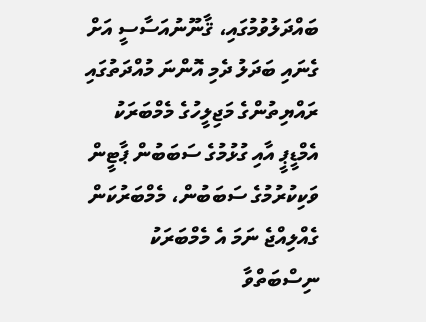ބައްދަލުވުމުގައި، ޤާނޫނުއަސާސީ އަށް ގެނައި ބަދަލު ދެމި އޮންނަ މުއްދަތުގައި ރައްޔިތުންގެ މަޖިލީހުގެ މެމްބަރަކު އެމްޑީޕީ އާއި ގުޅުމުގެ ސަބަބުން ޕާޓީން ވަކިކުރުމުގެ ސަބަބުން، މެމްބަރުކަން ގެއްލިއްޖެ ނަމަ އެ މެމްބަރަކު ނިސްބަތްވާ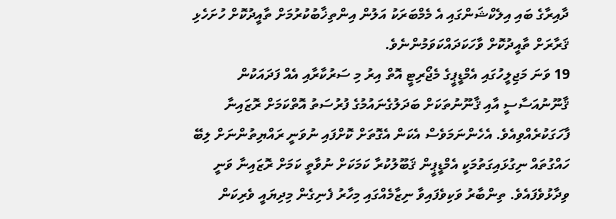ދާއިރާގެ ބައި އިލެކްޝަންގައި އެ މެމްބަރަކު އަލުން އިންތިޚާބުކުރުމަށް ތާއީދުކޮށް ހުށަހެޅި ޤަރާރަށް ތާއީދުކޮށް ވާހަކަދައްކަވަމުންނެވެ.
19 ވަނަ މަޖިލީހުގައި އެމްޑީޕީގެ މެޖޯރިޓީ އޮތް އިރު މި ސަރުކާރާއި އެއް ފަދައަކުން ޤާނޫނުއަސާސީ އާއި ޤާނޫނުތަކަށް ބަދަލުގެނައުމުގެ ފުރުސަތު އޮތްކަމަށް ރޮޒައިނާ ފާހަގަކުރެއްވިއެވެ. އެހެންނަމަވެސް އެކަން އެގޮތަށް ކޮށްފައި ނުވަނީ ރައްޔިތުންނަށް ލިބޭ ހައްގުތައް ނިގުޅައިގަތުމަކީ އެމްޑީޕީން ޤަބޫލުކުރާ ކަމަކަށް ނުވާތީ ކަމަށް ރޮޒައިނާ ވަނީ ވިދާޅުވެފައެވެ. ތިންބާރު ވަކިވެފައިވާ ނިޒާމެއްގައި މިހާރު ފެނިގެން މިދިޔައީ ވެރިކަން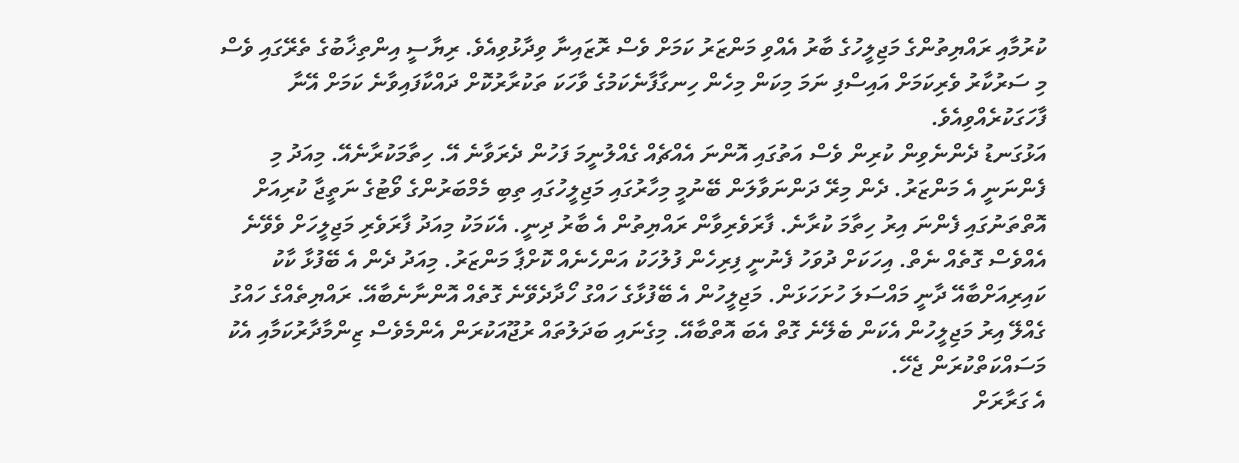ކުރުމާއި ރައްޔިތުންގެ މަޖިލީހުގެ ބާރު އެއްވި މަންޒަރު ކަމަށް ވެސް ރޮޒައިނާ ވިދާޅުވިއެވެ. ރިޔާސީ އިންތިޚާބުގެ ތެރޭގައި ވެސް މި ސަރުކާރު ވެރިކަމަށް އައިސްފި ނަމަ މިކަން މިހެން ހިނގާފާނެކަމުގެ ވާހަކަ ތަކުރާރުކޮށް ދައްކާފައިވާނެ ކަމަށް އޭނާ ފާހަގަކުރެއްވިއެވެ.
އަޅުގަނޑު ދެންނެވިން ކުރިން ވެސް އަތުގައި އޮންނަ އެއްޗެއް ގެއްލުނީމަ ފަހުން ދެރަވާނެ އޭ. ހިތާމަކުރާނެއޭ. މިއަދު މި ފެންނަނީ އެ މަންޒަރު. ދެން މިރޭ ދަންނަވާލަން ބޭނުމީ މިހާރުގައި މަޖިލީހުގައި ތިބި މެމްބަރުންގެ ވޯޓުގެ ނަތީޖާ ކުރިއަށް އޮތްތަނުގައި ފެންނަ އިރު ހިތާމަ ކުރާނެ. ފާރަވެރިވާން ރައްޔިތުން އެ ބާރު ދިނީ. އެކަމަކު މިއަދު ފާރަވެރި މަޖިލީހަށް ވެވޭނެ އެއްވެސް ގޮތެއް ނެތް. އިހަކަށް ދުވަހު ފެނުނީ ފިރިހެން ފުލުހަކު އަންހެނެއް ކޮށްޕާ މަންޒަރު. މިއަދު ދެން އެ ބޭފުޅާ ކާކު ކައިރިއަށްބާއޭ ދާނީ މައްސަލަ ހުށަހަޅަން. މަޖިލީހުން އެ ބޭފުޅާގެ ހައްގު ހޯދާދެވޭނެ ގޮތެއް އޮންނާނެބާއޭ. ރައްޔިތެއްގެ ހައްގު ގެއްލޭ އިރު މަޖިލީހުން އެކަން ބެލޭނެ ގޮތް އެބަ އޮތްބާއޭ. މިގެނައި ބަދަލުތައް ރުޖޫއަކުރަން އެންމެވެސް ޒިންމާދާރުކަމާއި އެކު މަސައްކަތްކުރަން ޖެހޭ.
އެ ގަރާރަށް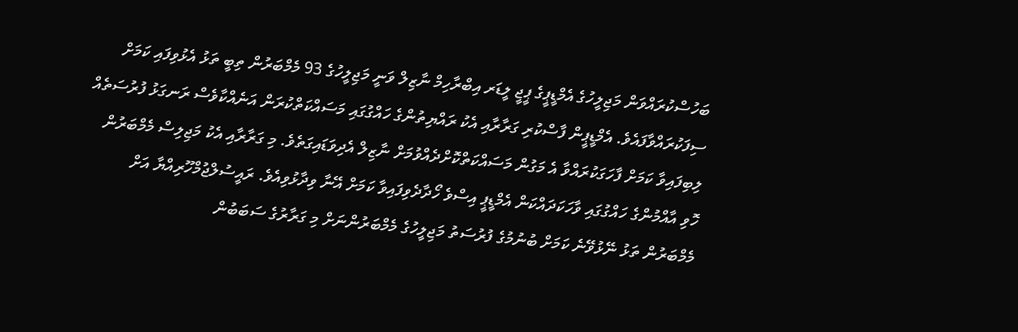ބަހުސްކުރައްވަން މަޖިލީހުގެ އެމްޑީޕީގެ ޕީޖީ ލީޑަރ އިބްރާހިމް ނާޒިލް ވަނީ މަޖިލީހުގެ 93 މެމްބަރުން ތިބީ ތަޅު އެޅުވިފައި ކަމަށް ސިފަކުރައްވާފައެވެ. އެމްޑީޕީން ފާސްކުރި ގަރާރާއި އެކު ރައްޔިތުންގެ ހައްގުގައި މަސައްކަތްކުރަން އަނެއްކާވެސް ރަނގަޅު ފުރުސަތެއް ލިބިފައިވާ ކަމަށް ފާހަގަކުރައްވާ އެ މަގުން މަސައްކަތްކޮށްދެއްވުމަށް ނާޒިލް އެދިވަޑައިގަތެވެ. މި ގަރާރާއި އެކު މަޖިލިސް މެމްބަރުން ހޮވި އާއްމުންގެ ހައްގުގައި ވާހަކަދައްކަން އެމްޑީޕީ އިސްވެ ހޯދާދެވިފައިވާ ކަމަށް އޭނާ ވިދާޅުވިއެވެ. ރައީސުލްޖުމްހޫރިއްޔާ އަށް މެމްބަރުން ތަޅު ނޭޅުވޭނެ ކަމަށް ބުނުމުގެ ފުރުސަތު މަޖިލީހުގެ މެމްބަރުންނަށް މި ގަރާރުގެ ސަބަބުން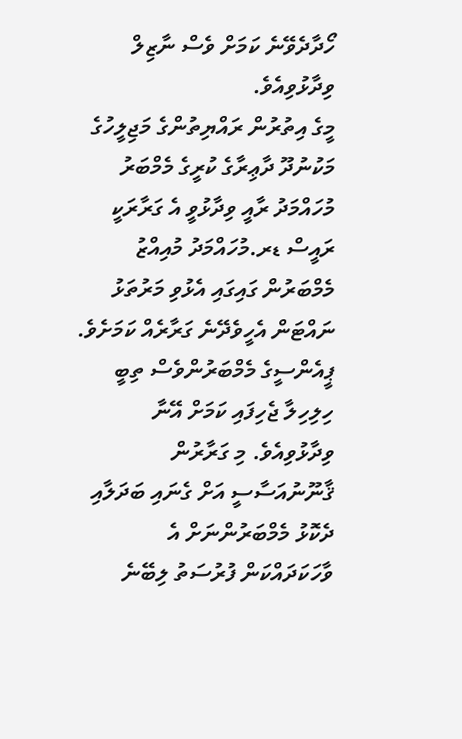ހޯދާދެވޭނެ ކަމަށް ވެސް ނާޒިލް ވިދާޅުވިއެވެ.
މީގެ އިތުރުން ރައްޔިތުންގެ މަޖިލީހުގެ މަކުނުދޫ ދާޢިރާގެ ކުރީގެ މެމްބަރު މުހައްމަދު ރާއީ ވިދާޅުވީ އެ ގަރާރަކީ ރައީސް ޑރ.މުހައްމަދު މުއިއްޒު މެމްބަރުން ގައިގައި އެޅުވި މަރުތަޅު ނައްޓަން އެހީވެދޭނެ ގަރާރެއް ކަމަށެވެ. ޕީއެންސީގެ މެމްބަރުންވެސް ތިބީ ހިލިހިލާ ޖެހިފައި ކަމަށް އޭނާ ވިދާޅުވިއެވެ. މި ގަރާރުން ޤާނޫނުއަސާސީ އަށް ގެނައި ބަދަލާއި ދެކޮޅު މެމްބަރުންނަށް އެ ވާހަކަދައްކަން ފުރުސަތު ލިބޭނެ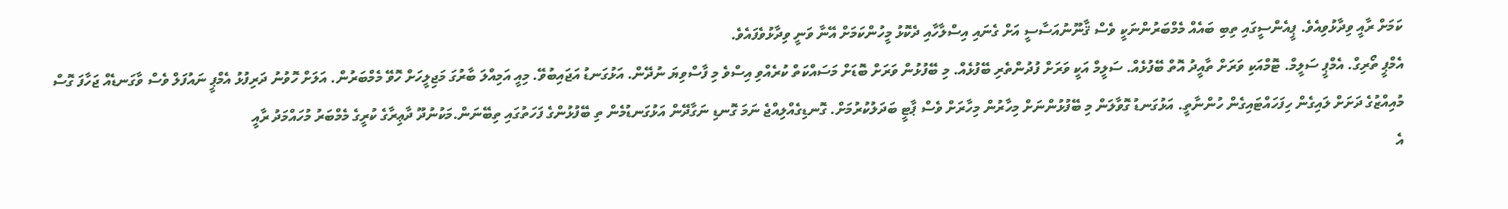ކަމަށް ރާއީ ވިދާޅުވިއެވެ. ޕީއެންސީގައި ތިބި ބައެއް މެމްބަރުންނަކީ ވެސް ޤާނޫނުއަސާސީ އަށް ގެނައި އިސްލާހާއި ދެކޮޅު މީހުންކަމަށް އޭނާ ވަނީ ވިދާޅުވެފައެވެ.
އެމްޕީ ތޯރިގް. އެމްޕީ ސަލީމް. ޓޮމްއަކި ވަރަށް ތާއީދު އޮތް ބޭފުޅެއް. ސަލީމް އަކީ ވަރަށް ފުދުންތެރި ބޭފުޅެއް. މި ބޭފުޅުން ވަރަށް ބޮޑަށް މަސައްކަތް ކުރެއްވި އިސްވެ މި ފާސްވިޔަ ނުދޭން. އަޅުގަނޑު އަޖައިބުވޭ. މިއީ އަމިއްލަ ބާރުގަ މަޖިލީހަށް ހޮވޭ މެމްބަރުން. އަލަށް ހޮވުނު ދަރިފުޅު އެމްޕީ ނައުފަލް ވެސް ވާގަނޑެއް ޖަހާފަ ގޮސް މުއިއްޒުގެ ދަށަށް ލައިގެން ހިފަހައްޓައިގެން ހުންނާތީ. އަޅުގަނޑު ގޮވާލަން މި ބޭފުޅުންނަށް މިހާރުން މިހާރަށް ވެސް ޕާޓީ ބަދަލުކުރުމަށް. ގޮނޑިގެއްލިއްޖެ ނަމަ ގޮނޑި ނަގާދޭން އަޅުގަނޑުމެން ތި ބޭފުޅުންގެ ފަހަތުގައި ތިބޭނަން.މަކުނުދޫ ދާޢިރާގެ ކުރީގެ މެމްބަރު މުހައްމަދު ރާއީ
އެ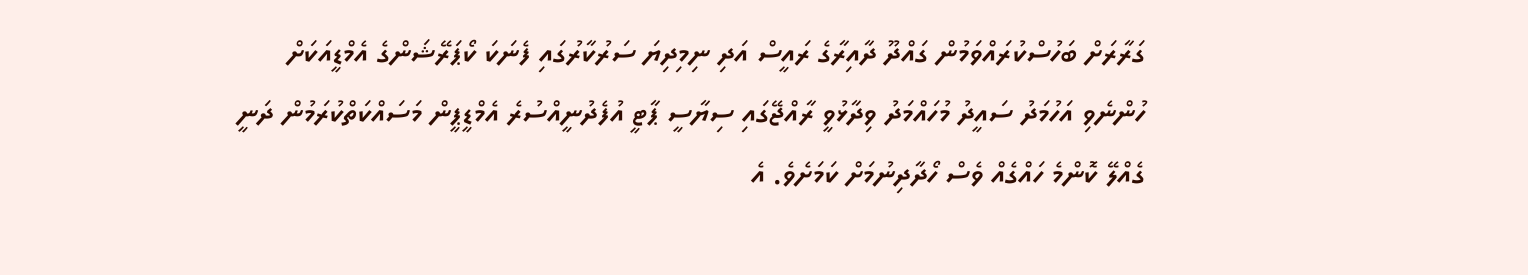ގަރާރަށް ބަހުސްކުރައްވަމުން ގައްދޫ ދާއިރާގެ ރައީސް އަދި ނިމިދިޔަ ސަރުކާރުގައި ފެނަކަ ކޯޕަރޭޝަންގެ އެމްޑީއަކަށް ހުންނެވި އަހުމަދު ސައީދު މުހައްމަދު ވިދާޅުވީ ރާއްޖޭގައި ސިޔާސީ ޕާޓީ އުފެދުނީއްސުރެ އެމްޑީޕީން މަސައްކަތްކުރަމުން ދަނީ ގެއްލޭ ކޮންމެ ހައްގެއް ވެސް ހޯދާދިނުމަށް ކަމަށެވެ. އެ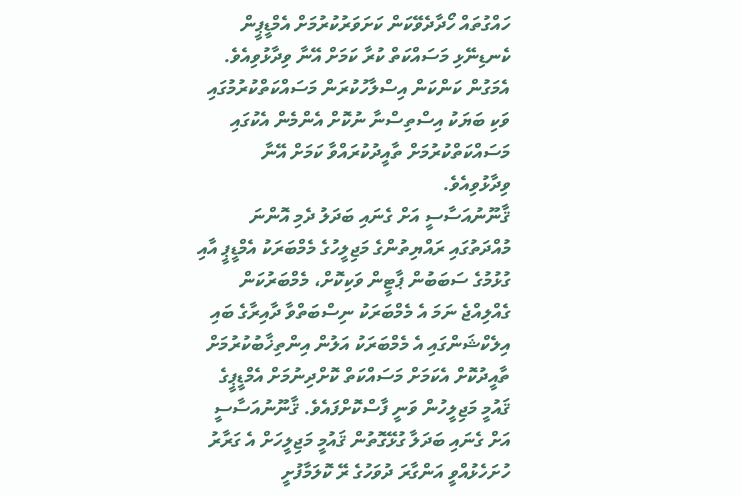ހައްގުތައް ހޯދާދެވޭކަން ކަށަވަރުކުރުމަށް އެމްޑީޕީން ކެނޑިނޭޅި މަސައްކަތް ކުރާ ކަމަށް އޭނާ ވިދާޅުވިއެވެ. އެމަގުން ކަންކަން އިސްލާހުކުރަން މަސައްކަތްކުރުމުގައި ވަކި ބަޔަކު އިސްތިސްނާ ނުކޮށް އެންމެން އެކުގައި މަސައްކަތްކުރުމަށް ތާއީދުކުރައްވާ ކަމަށް އޭނާ ވިދާޅުވިއެވެ.
ޤާނޫނުއަސާސީ އަށް ގެނައި ބަދަލު ދެމި އޮންނަ މުއްދަތުގައި ރައްޔިތުންގެ މަޖިލީހުގެ މެމްބަރަކު އެމްޑީޕީ އާއި ގުޅުމުގެ ސަބަބުން ޕާޓީން ވަކިކޮށް، މެމްބަރުކަން ގެއްލިއްޖެ ނަމަ އެ މެމްބަރަކު ނިސްބަތްވާ ދާއިރާގެ ބައި އިލެކްޝަންގައި އެ މެމްބަރަކު އަލުން އިންތިޚާބުކުރުމަށް ތާއީދުކޮށް އެކަމަށް މަސައްކަތް ކޮށްދިނުމަށް އެމްޑީޕީގެ ޤައުމީ މަޖިލީހުން ވަނީ ފާސްކޮށްފައެވެ. ޤާނޫނުއަސާސީ އަށް ގެނައި ބަދަލާ ގުޅޭގޮތުން ޤައުމީ މަޖިލީހަށް އެ ގަރާރު ހުށަހެޅުއްވީ އަންގާރަ ދުވަހުގެ ރޭ ކޮލަމާފުށީ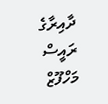ދާއިރާގެ ރައީސް މަހްފޫޒް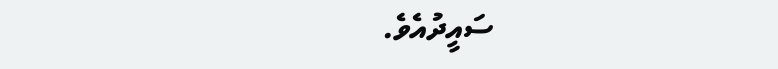ސައީދުއެވެ.